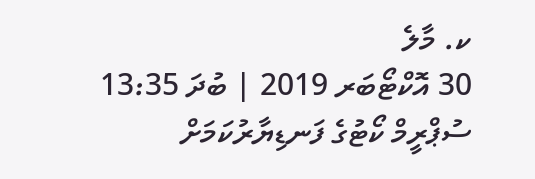ކ. މާލެ
30 އޮކްޓޯބަރ 2019 | ބުދަ 13:35
ސުޕްރީމް ކޯޓުގެ ފަނޑިޔާރުކަމަށް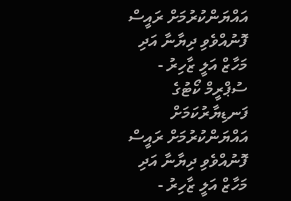އައްޔަންކުރުމަށް ރައީސް ފޮނުއްވެވި ދިޔާނާ އަދި މަހާޒް އަލީ ޒާހިރު -
ސުޕްރީމް ކޯޓުގެ ފަނޑިޔާރުކަމަށް އައްޔަންކުރުމަށް ރައީސް ފޮނުއްވެވި ދިޔާނާ އަދި މަހާޒް އަލީ ޒާހިރު -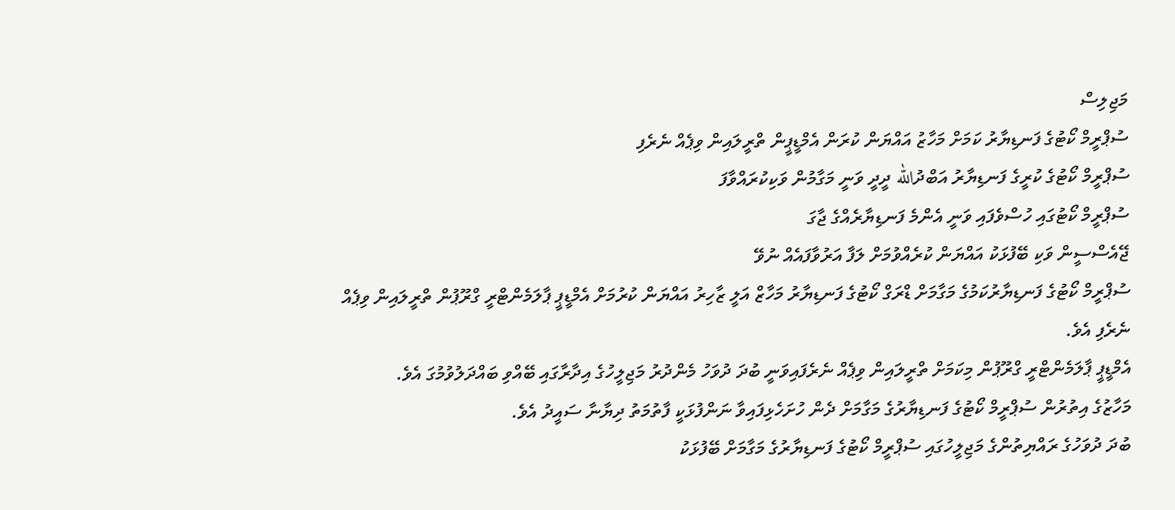މަޖިލިސް
ސުޕްރީމް ކޯޓުގެ ފަނޑިޔާރު ކަމަށް މަހާޒު އައްޔަން ކުރަން އެމްޑީޕީން ތްރީލައިން ވިޕެއް ނެރެފި
ސުޕްރީމް ކޯޓުގެ ކުރީގެ ފަނޑިޔާރު އަބްދުالله ދީދީ ވަނީ މަގާމުން ވަކިކުރައްވާފަ
ސުޕްރީމް ކޯޓުގައި ހުސްވެފައި ވަނީ އެންމެ ފަނޑިޔާރެއްގެ ޖާގަ
ޖޭއެސްސީން ވަކި ބޭފުޅަކު އައްޔަން ކުރެއްވުމަށް ލަފާ އަރުވާފައެއް ނުވޭ
ސުޕްރީމް ކޯޓުގެ ފަނޑިޔާރުކަމުގެ މަގާމަށް ޑްރަގް ކޯޓުގެ ފަނޑިޔާރު މަހާޒް އަލީ ޒާހިރު އައްޔަން ކުރުމަށް އެމްޑީޕީ ޕާލަމެންޓްރީ ގްރޫޕުން ތްރީލައިން ވިޕެއް ނެރެފި އެވެ.
އެމްޑީޕީ ޕާލަމެންޓްރީ ގްރޫޕުން މިކަމަށް ތްރީލައިން ވިޕެއް ނެރެފައިވަނީ ބުދަ ދުވަހު މެންދުރު މަޖިލީހުގެ އިދާރާގައި ބޭއްވި ބައްދަލުވުމުގަ އެވެ.
މަހާޒުގެ އިތުރުން ސުޕްރީމް ކޯޓުގެ ފަނޑިޔާރުގެ މަގާމަށް ދެން ހުށަހެޅިފައިވާ ނަންފުޅަކީ ފާތުމަތު ދިޔާނާ ސައީދު އެވެ.
ބުދަ ދުވަހުގެ ރައްޔިތުންގެ މަޖިލީހުގައި ސުޕްރީމް ކޯޓުގެ ފަނޑިޔާރުގެ މަގާމަށް ބޭފުޅަކު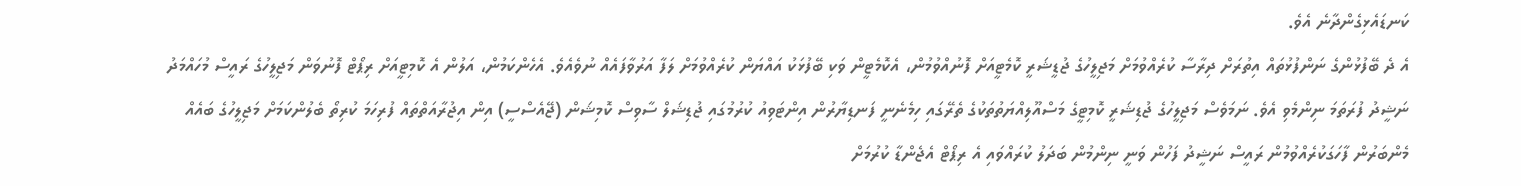ކަނޑައެޅިގެންދާނެ އެވެ.
އެ ދެ ބޭފުޅުންގެ ނަންފުޅުތައް އިތުރަށް ދިރާސާ ކުރެއްވުމަށް މަޖިލީހުގެ ޖުޑީޝަރީ ކޮމެޓީއަށް ފޮނުއްވުމުން، އެކޮމެޓީން ވަކި ބޭފުޅަކު އައްޔަން ކުރެއްވުމަށް ލަފާ އަރުވާފައެއް ނުވެއެވެ. އެހެންކަމުން، އަލުން އެ ކޮމިޓީއަށް ރިޕޯޓް ފޮނުވަން މަޖިލީހުގެ ރައީސް މުހައްމަދު ނަޝީދު ފުރަތަމަ ނިންމެވި އެވެ. ނަމަވެސް މަޖިލީހުގެ ޖުޑިޝަރީ ކޮމިޓީގެ މަސްއޫލިއްޔަތުތަކުގެ ތެރޭގައި ހިމެނެނީ ފަނޑިޔާރުން އިންޓަވިއު ކުރުމުގައި ޖުޑިޝަލް ސާވިސް ކޮމިޝަން (ޖޭއެސްސީ) އިން އިޖުރާއަތްތައް ފުރިހަމަ ކުރިތޯ ބެލުންކަމަށް މަޖިލީހުގެ ބައެއް މެންބަރުން ފާހަގަކުރެއްވުމުން ރައީސް ނަޝީދު ފަހުން ވަނީ ނިންމުން ބަދަލު ކުރައްވައި އެ ރިޕޯޓް އެޖެންޑާ ކުރުމަށް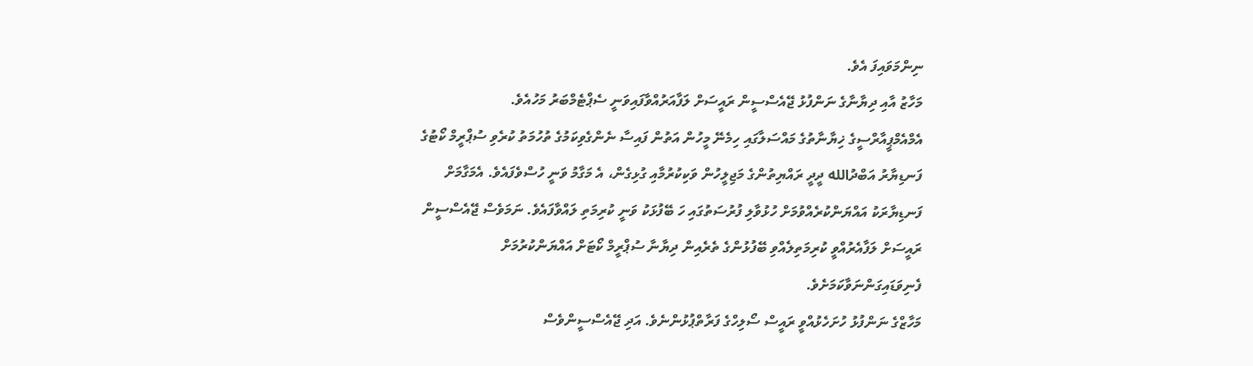ނިންމަވައިފަ އެވެ.
މަހާޒު އާއި ދިޔާނާގެ ނަންފުޅު ޖޭއެސްސީން ރައީސަށް ލަފާއަރުއްވާފައިވަނީ ސެޕްޓެމްބަރު މަހުއެވެ.
އެމްއެމްޕީއާރްސީގެ ޚިޔާނާތުގެ މައްސަލާގައި ހިމެނޭ މީހުން އަތުން ފައިސާ ނެންގެވިކަމުގެ ތުހުމަތު ކުރެވި ސުޕްރީމް ކޯޓުގެ ފަނޑިޔާރު އަބްދުالله ދީދީ ރައްޔިތުންގެ މަޖިލީހުން ވަކިކުރުމާއި ގުޅިގެން، އެ މަގާމު ވަނީ ހުސްވެފައެވެ. އެމަގާމަށް ފަނޑިޔާރަކު އައްޔަންކުރެއްވުމަށް ހުޅުވާލި ފުރުސަތުގައި ހަ ބޭފުޅަކު ވަނީ ކުރިމަތި ލައްވާފައެވެ. ނަމަވެސް ޖޭއެސްސީން ރައީސަށް ލަފާއެރުއްވީ ކުރިމަތިލެއްވި ބޭފުޅުންގެ ތެރެއިން ދިޔާނާ ސުޕްރީމް ކޯޓަށް އައްޔަންކުރުމަށް ފެނިވަޑައިގަންނަވާކަމަށެވެ.
މަހާޒްގެ ނަންފުޅު ހުށަހެޅުއްވީ ރައީސް ސޯލިހްގެ ފަރާތްޕުޅުންނެވެ. އަދި ޖޭއެސްސީންވެސް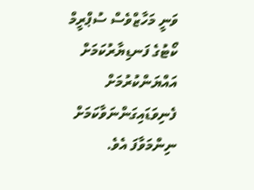ވަނީ މަހާޒްވެސް ސުޕްރީމް ކޯޓުގެ ފަނޑިޔާރުކަމަށް އައްޔަންކުރުމަށް ފެނިވަޑައިގަންނަވާކަމަށް ނިންމަވާފަ އެވެ.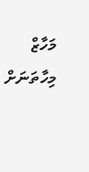މަހާޒް މިހާތަނަށް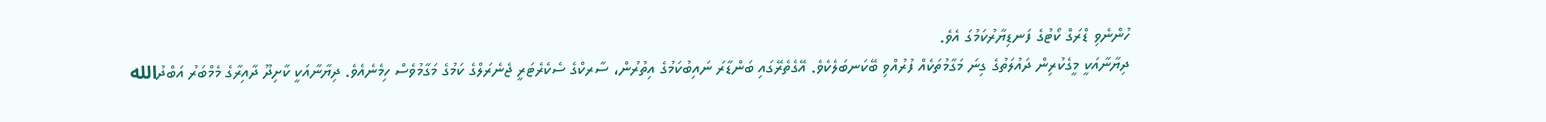ހުންނެވި ޑްރަގް ކޯޓުގެ ފަނޑިޔާރުކަމުގަ އެވެ.
ދިޔާނާއަކީ މީގެކުރިން ދައުލަތުގެ ގިނަ މަގާމުތަކެއް ފުރުއްވި ބޭކަނބަލެކެވެ. އޭގެތެރޭގައި ބަންޑާރަ ނައިބުކަމުގެ އިތުރުން، ސާރކްގެ ސެކެރެޓަރީ ޖެނެރަލްގެ ކަމުގެ މަގާމުވެސް ހިމެނެއެވެ. ދިޔާނާއަކީ ކާށިދޫ ދާއިރާގެ މެމްބަރު އަބްދުالله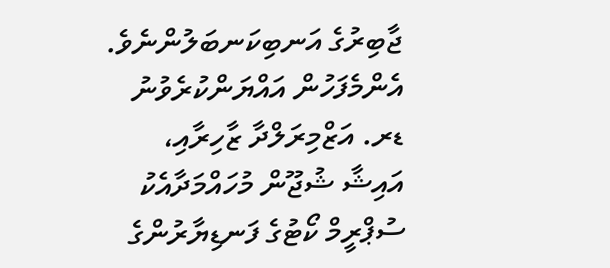ޖާބިރުގެ އަނބިކަނބަލުންނެވެ.
އެންމެފަހުން އައްޔަންކުރެވުނު ޑރ. އަޒްމިރަލްދާ ޒާހިރާއި، އައިޝާ ޝުޖޫން މުހައްމަދާއެކު ސުޕްރީމް ކޯޓުގެ ފަނޑިޔާރުންގެ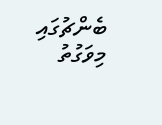ބެންޗުގައި މިވަގުތު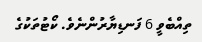ތިއްބެވީ 6 ފަނޑިޔާރުންނެވެ. ކޯޓުތަކުގެ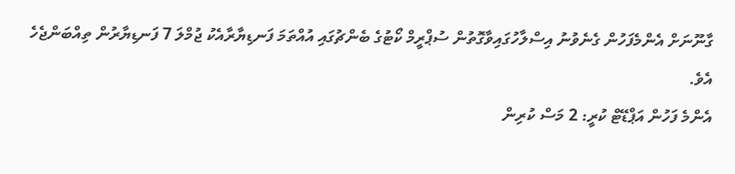ގާނޫނަށް އެންމެފަހުން ގެނެވުނު އިސްލާހުގައިވާގޮތުން ސުޕްރީމް ކޯޓުގެ ބެންޗުގައި އުއްތަމަ ފަނޑިޔާރާއެކު ޖުމްލަ 7 ފަނޑިޔާރުން ތިއްބަންޖެހެ އެވެ.
އެންމެ ފަހުން އަޕްޑޭޓް ކުރީ: 2 މަސް ކުރިން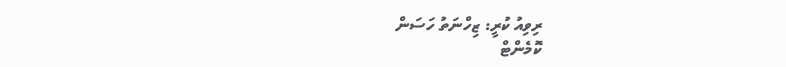ރިވިއު ކުރީ: ޒިހްނަތު ހަސަން
ކޮމެންޓް